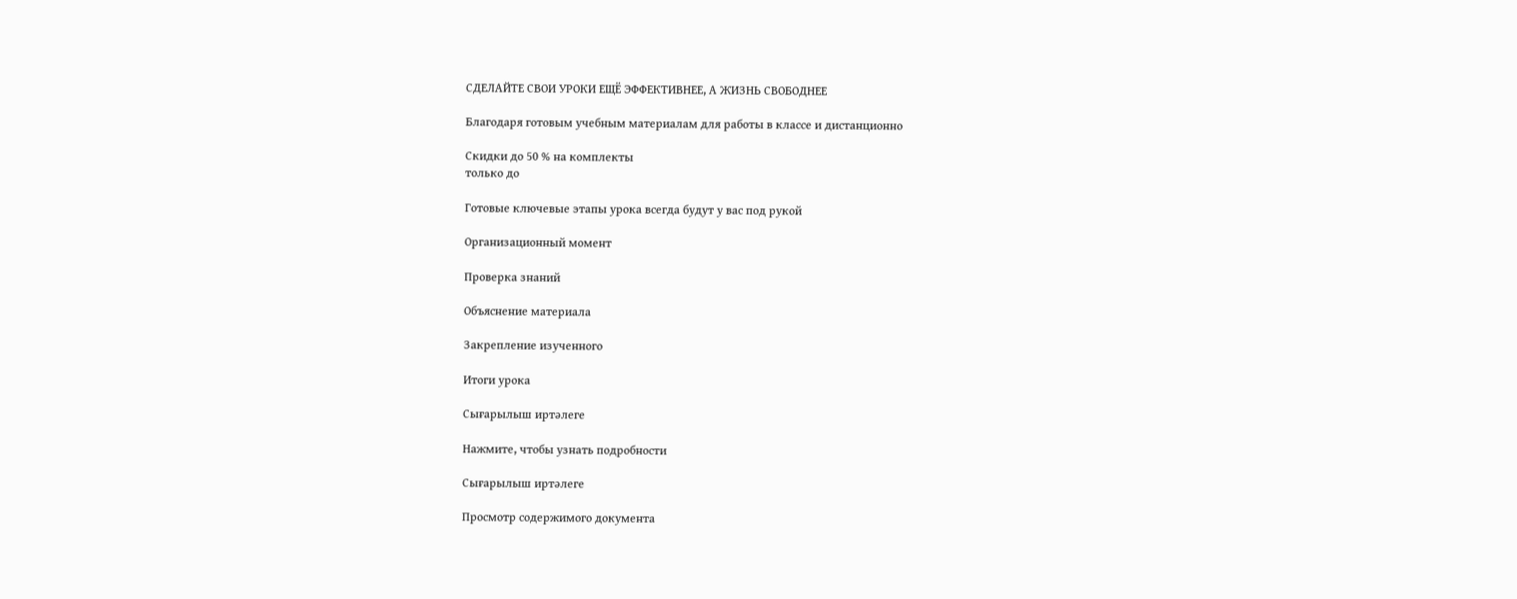СДЕЛАЙТЕ СВОИ УРОКИ ЕЩЁ ЭФФЕКТИВНЕЕ, А ЖИЗНЬ СВОБОДНЕЕ

Благодаря готовым учебным материалам для работы в классе и дистанционно

Скидки до 50 % на комплекты
только до

Готовые ключевые этапы урока всегда будут у вас под рукой

Организационный момент

Проверка знаний

Объяснение материала

Закрепление изученного

Итоги урока

Сығарылыш иртәлеге

Нажмите, чтобы узнать подробности

Сығарылыш иртәлеге

Просмотр содержимого документа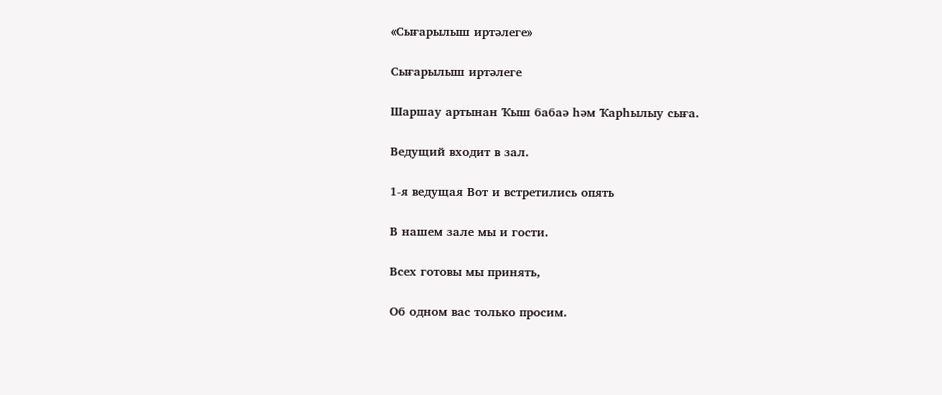«Сығарылыш иртәлеге»

Сығарылыш иртәлеге

Шаршау артынан Ҡыш бабаә һәм Ҡарһылыу сыға.

Ведущий входит в зал.

1-я ведущая Вот и встретились опять

В нашем зале мы и гости.

Всех готовы мы принять,

Об одном вас только просим.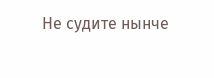Не судите нынче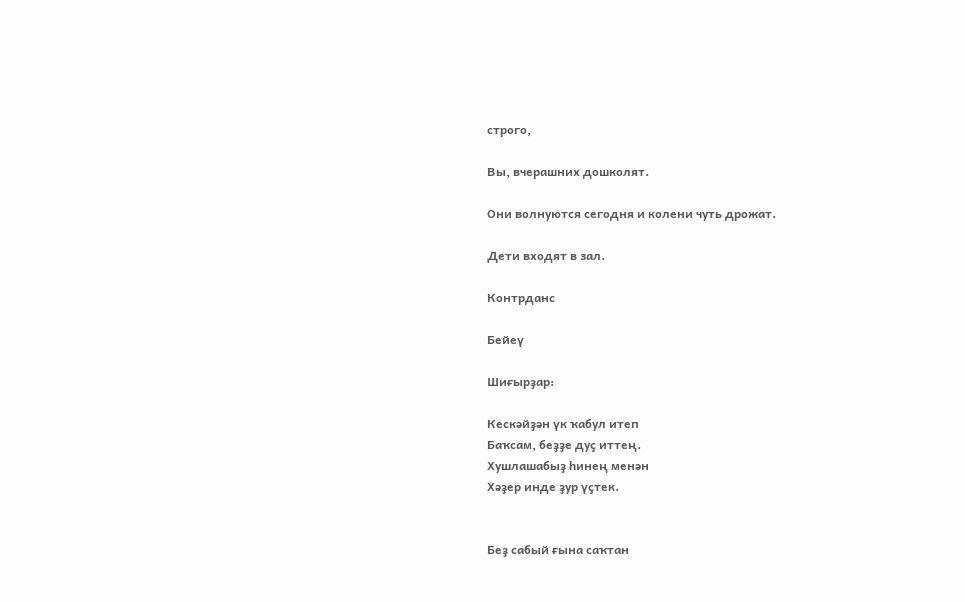строго,

Вы, вчерашних дошколят.

Они волнуются сегодня и колени чуть дрожат.

Дети входят в зал.

Контрданс

Бейеү

Шиғырҙар:

Кескәйҙән үк ҡабул итеп
Баҡсам, беҙҙе дуҫ иттең.
Хушлашабыҙ һинең менән
Хәҙер инде ҙур үҫтек.


Беҙ сабый ғына саҡтан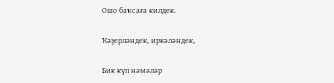Ошо баҡсаға килдек.

Ҡәҙерләндек, иркәләндек,

Бик күп нәмәләр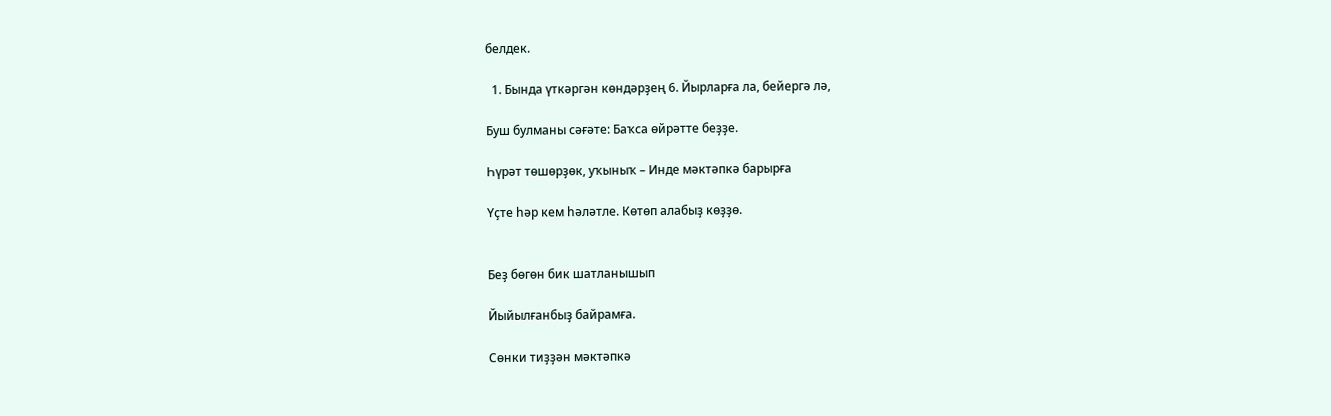белдек.

  1. Бында үткәргән көндәрҙең 6. Йырларға ла, бейергә лә,

Буш булманы сәғәте: Баҡса өйрәтте беҙҙе.

Һүрәт төшөрҙөк, уҡыныҡ – Инде мәктәпкә барырға

Үҫте һәр кем һәләтле. Көтөп алабыҙ көҙҙө.


Беҙ бөгөн бик шатланышып

Йыйылғанбыҙ байрамға.

Сөнки тиҙҙән мәктәпкә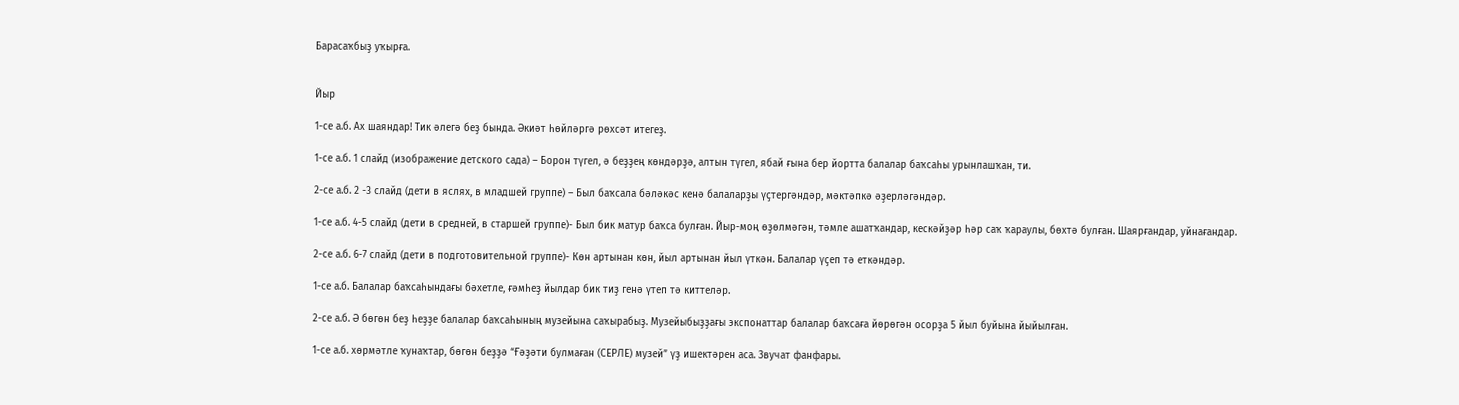Барасаҡбыҙ уҡырға.


Йыр

1-се а.б. Ах шаяндар! Тик әлегә беҙ бында. Әкиәт һөйләргә рөхсәт итегеҙ.

1-се а.б. 1 слайд (изображение детского сада) – Борон түгел, ә беҙҙең көндәрҙә, алтын түгел, ябай ғына бер йортта балалар баҡсаһы урынлашҡан, ти.

2-се а.б. 2 -3 слайд (дети в яслях, в младшей группе) – Был баҡсала бәләкәс кенә балаларҙы үҫтергәндәр, мәктәпкә әҙерләгәндәр.

1-се а.б. 4-5 слайд (дети в средней, в старшей группе)- Был бик матур баҡса булған. Йыр-моң өҙөлмәгән, тәмле ашатҡандар, кескәйҙәр һәр саҡ ҡараулы, бөхтә булған. Шаярғандар, уйнағандар.

2-се а.б. 6-7 слайд (дети в подготовительной группе)- Көн артынан көн, йыл артынан йыл үткән. Балалар үҫеп тә еткәндәр.

1-се а.б. Балалар баҡсаһындағы бәхетле, ғәмһеҙ йылдар бик тиҙ генә үтеп тә киттеләр.

2-се а.б. Ә бөгөн беҙ һеҙҙе балалар баҡсаһының музейына саҡырабыҙ. Музейыбыҙҙағы экспонаттар балалар баҡсаға йөрөгән осорҙа 5 йыл буйына йыйылған.

1-се а.б. хөрмәтле ҡунаҡтар, бөгөн беҙҙә “Ғәҙәти булмаған (СЕРЛЕ) музей” үҙ ишектәрен аса. Звучат фанфары.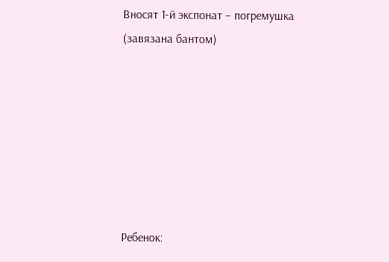Вносят 1-й экспонат – погремушка (завязана бантом)







Ребенок: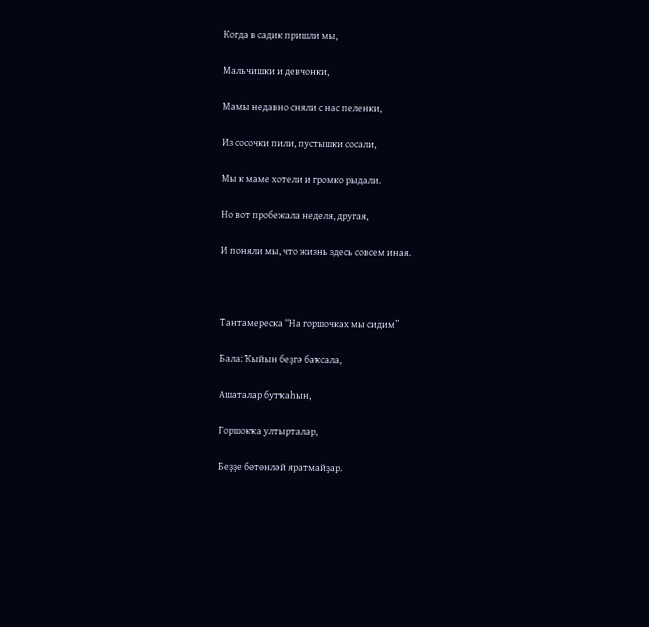Когда в садик пришли мы,

Мальчишки и девчонки,

Мамы недавно сняли с нас пеленки,

Из сосочки пили, пустышки сосали,

Мы к маме хотели и громко рыдали.

Но вот пробежала неделя, другая,

И поняли мы, что жизнь здесь совсем иная.



Тантамереска “На горшочках мы сидим”

Бала: Ҡыйын беҙгә баҡсала,

Ашаталар бутҡаһын,

Горшокҡа ултырталар,

Беҙҙе бөтөнләй яратмайҙар.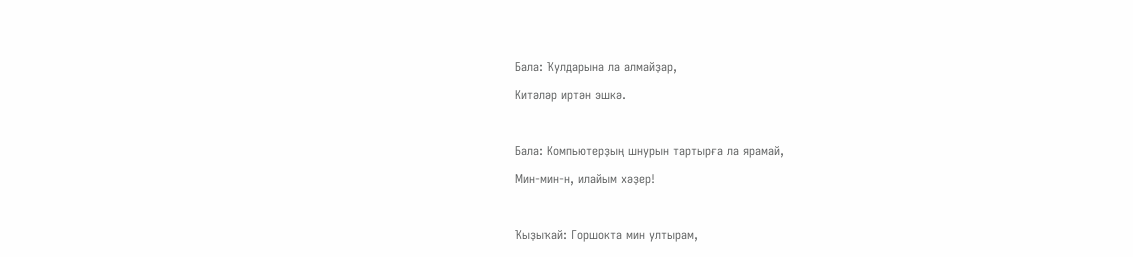Бала: Ҡулдарына ла алмайҙар,

Китәләр иртән эшкә.



Бала: Компьютерҙың шнурын тартырға ла ярамай,

Мин-мин-н, илайым хәҙер!



Ҡыҙыҡай: Горшокта мин ултырам,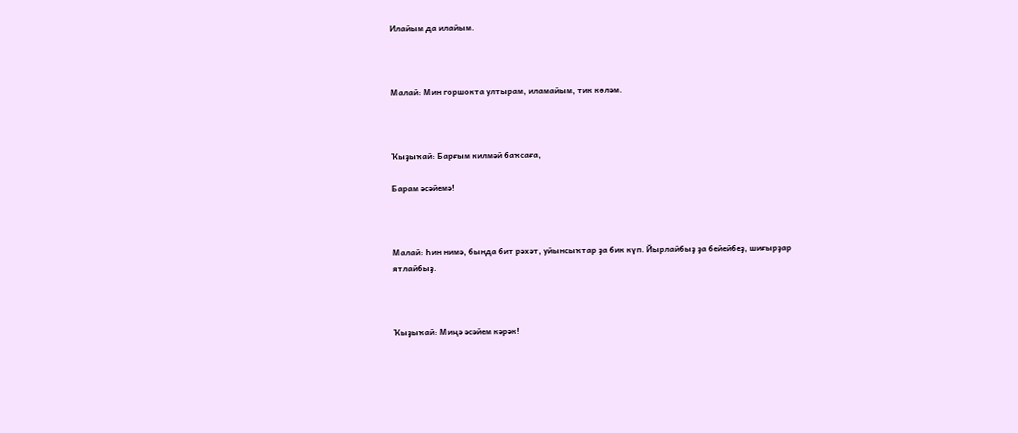Илайым да илайым.



Малай: Мин горшокта ултырам, иламайым, тик көләм.



Ҡыҙыҡай: Барғым килмәй баҡсаға,

Барам әсәйемә!



Малай: Һин нимә, бында бит рәхәт, уйынсыҡтар ҙа бик күп. Йырлайбыҙ ҙа бейейбеҙ, шиғырҙар ятлайбыҙ.



Ҡыҙыҡай: Миңә әсәйем кәрәк!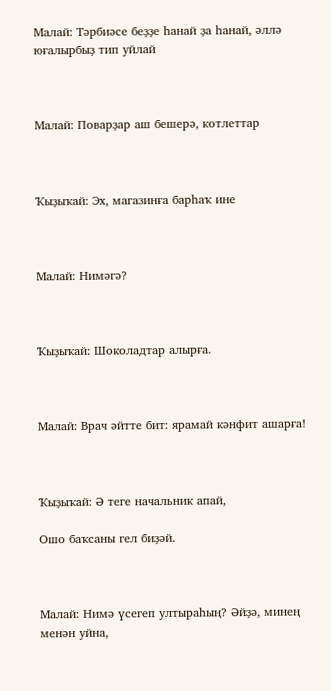Малай: Тәрбиәсе беҙҙе һанай ҙа һанай, әллә юғалырбыҙ тип уйлай



Малай: Поварҙар аш бешерә, котлеттар



Ҡыҙыҡай: Эх, магазинға барһаҡ ине



Малай: Нимәгә?



Ҡыҙыҡай: Шоколадтар алырға.



Малай: Врач әйтте бит: ярамай кәнфит ашарға!



Ҡыҙыҡай: Ә теге начальник апай,

Ошо баҡсаны гел биҙәй.



Малай: Нимә үсегеп ултыраһың? Әйҙә, минең менән уйна,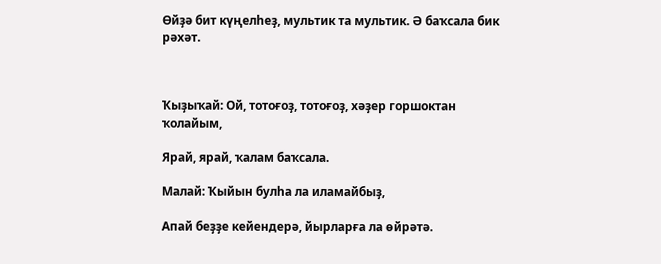Өйҙә бит күңелһеҙ, мультик та мультик. Ә баҡсала бик рәхәт.



Ҡыҙыҡай: Ой, тотоғоҙ, тотоғоҙ, хәҙер горшоктан ҡолайым,

Ярай, ярай, ҡалам баҡсала.

Малай: Ҡыйын булһа ла иламайбыҙ,

Апай беҙҙе кейендерә, йырларға ла өйрәтә.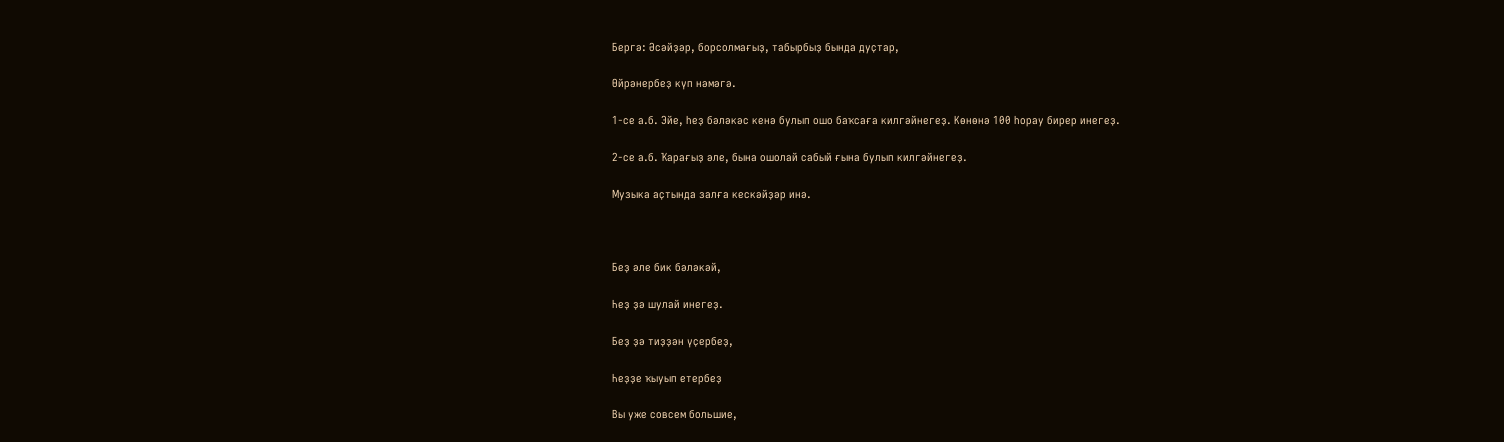Бергә: Әсәйҙәр, борсолмағыҙ, табырбыҙ бында дуҫтар,

Өйрәнербеҙ күп нәмәгә.

1-се а.б. Эйе, һеҙ бәләкәс кенә булып ошо баҡсаға килгәйнегеҙ. Көнөнә 100 һорау бирер инегеҙ.

2-се а.б. Ҡарағыҙ әле, бына ошолай сабый ғына булып килгәйнегеҙ.

Музыка аҫтында залға кескәйҙәр инә.



Беҙ әле бик бәләкәй,

Һеҙ ҙә шулай инегеҙ.

Беҙ ҙә тиҙҙән үҫербеҙ,

Һеҙҙе ҡыуып етербеҙ

Вы уже совсем большие,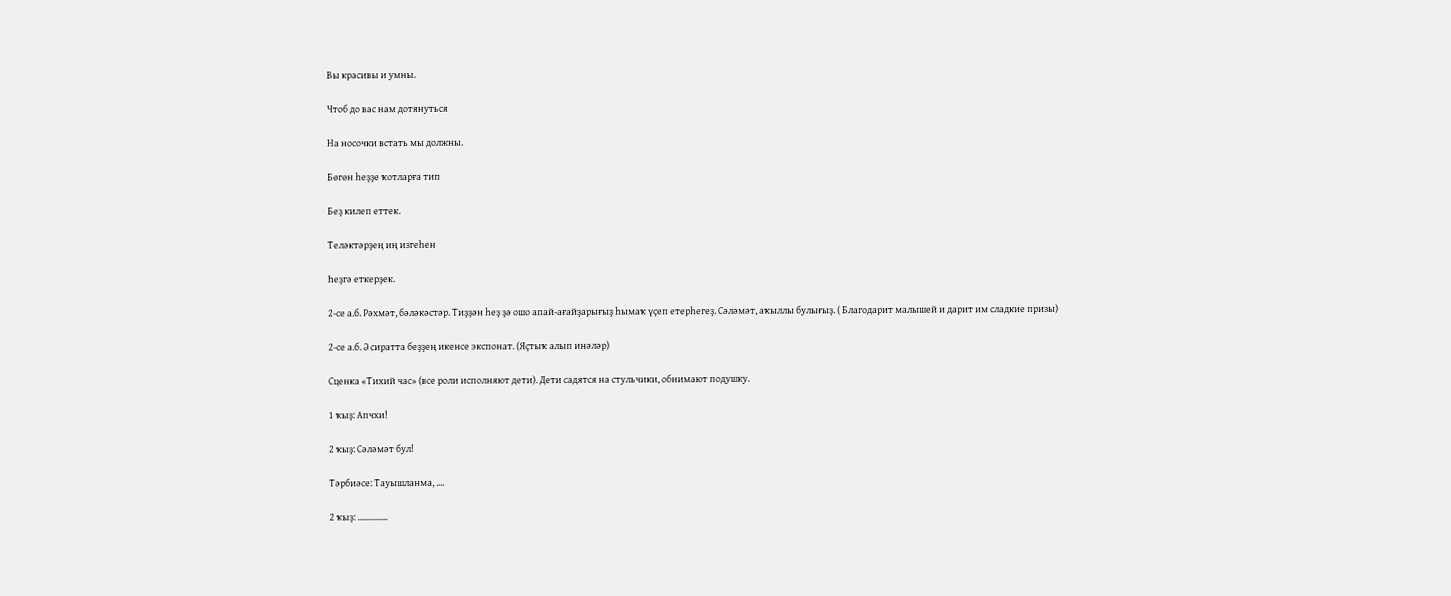Вы красивы и умны.

Чтоб до вас нам дотянуться

На носочки встать мы должны.

Бөгөн һеҙҙе ҡотларға тип

Беҙ килеп еттек.

Теләктәрҙең иң изгеһен

Һеҙгә еткерҙек.

2-се а.б. Рәхмәт, бәләкәстәр. Тиҙҙән һеҙ ҙә ошо апай-ағайҙарығыҙ һымаҡ үҫеп етерһегеҙ. Сәләмәт, аҡыллы булығыҙ. ( Благодарит малышей и дарит им сладкие призы)

2-се а.б. Ә сиратта беҙҙең икенсе экспонат. (Яҫтыҡ алып инәләр)

Сценка «Тихий час» (все роли исполняют дети). Дети садятся на стульчики, обнимают подушку.

1 ҡыҙ: Апчхи!

2 ҡыҙ: Сәләмәт бул!

Тәрбиәсе: Тауышланма, ....

2 ҡыҙ: ...............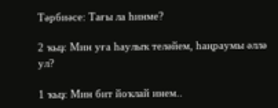Тәрбиәсе: Тағы ла һинме?

2 ҡыҙ: Мин уға һаулыҡ теләйем, һаңраумы әллә ул?

1 ҡыҙ: Мин бит йоҡлай инем..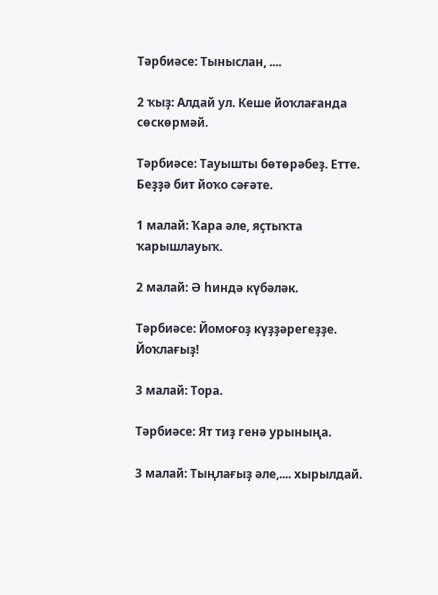Тәрбиәсе: Тыныслан, ....

2 ҡыҙ: Алдай ул. Кеше йоҡлағанда сөскөрмәй.

Тәрбиәсе: Тауышты бөтөрәбеҙ. Етте. Беҙҙә бит йоҡо сәғәте.

1 малай: Ҡара әле, яҫтыҡта ҡарышлауыҡ.

2 малай: Ә һиндә күбәләк.

Тәрбиәсе: Йомоғоҙ күҙҙәрегеҙҙе. Йоҡлағыҙ!

3 малай: Тора.

Тәрбиәсе: Ят тиҙ генә урыныңа.

3 малай: Тыңлағыҙ әле,.... хырылдай.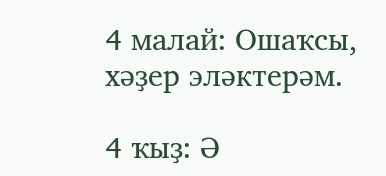4 малай: Ошаҡсы, хәҙер эләктерәм.

4 ҡыҙ: Ә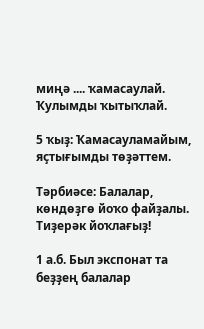миңә .... ҡамасаулай. Ҡулымды ҡытыҡлай.

5 ҡыҙ: Ҡамасауламайым, яҫтығымды төҙәттем.

Тәрбиәсе: Балалар, көндөҙгө йоҡо файҙалы. Тиҙерәк йоҡлағыҙ!

1 а.б. Был экспонат та беҙҙең балалар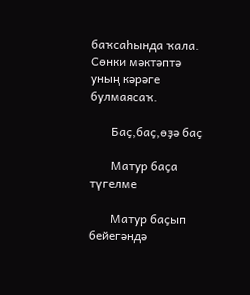баҡсаһында ҡала. Сөнки мәктәптә уның кәрәге булмаясаҡ.

       Баҫ,баҫ,өҙә баҫ

       Матур баҫа түгелме

       Матур баҫып бейегәндә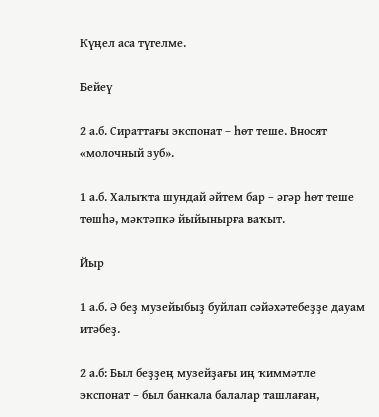Күңел аса түгелме.

Бейеү

2 а.б. Сираттағы экспонат – һөт теше. Вносят «молочный зуб».

1 а.б. Халыҡта шундай әйтем бар – әгәр һөт теше төшһә, мәктәпкә йыйынырға ваҡыт.

Йыр

1 а.б. Ә беҙ музейыбыҙ буйлап сәйәхәтебеҙҙе дауам итәбеҙ.

2 а.б: Был беҙҙең музейҙағы иң ҡиммәтле экспонат – был банкала балалар ташлаған,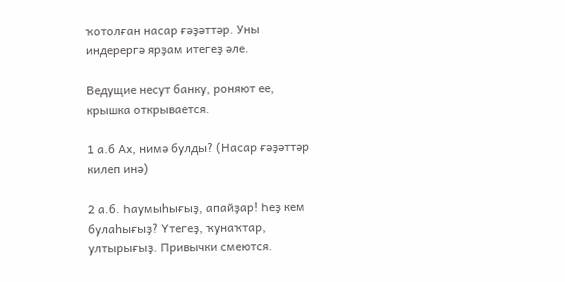ҡотолған насар ғәҙәттәр. Уны индерергә ярҙам итегеҙ әле.

Ведущие несут банку, роняют ее, крышка открывается.

1 а.б Ах, нимә булды? (Насар ғәҙәттәр килеп инә)

2 а.б. Һаумыһығыҙ, апайҙар! Һеҙ кем булаһығыҙ? Үтегеҙ, ҡунаҡтар, ултырығыҙ. Привычки смеются.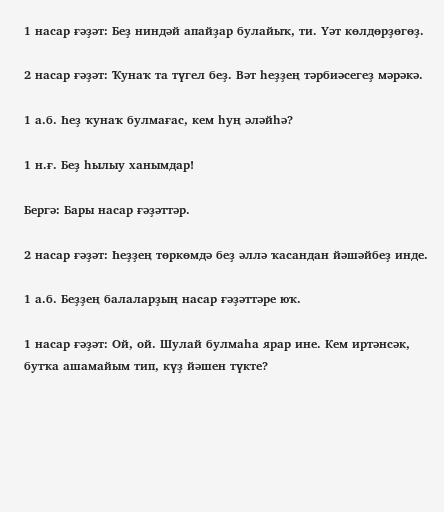1 насар ғәҙәт: Беҙ ниндәй апайҙар булайыҡ, ти. Үәт көлдөрҙөгөҙ.

2 насар ғәҙәт: Ҡунаҡ та түгел беҙ. Вәт һеҙҙең тәрбиәсегеҙ мәрәкә.

1 а.б. Һеҙ ҡунаҡ булмағас, кем һуң әләйһә?

1 н.ғ. Беҙ һылыу ханымдар!

Бергә: Бары насар ғәҙәттәр.

2 насар ғәҙәт: Һеҙҙең төркөмдә беҙ әллә ҡасандан йәшәйбеҙ инде.

1 а.б. Беҙҙең балаларҙың насар ғәҙәттәре юҡ.

1 насар ғәҙәт: Ой, ой. Шулай булмаһа ярар ине. Кем иртәнсәк, бутҡа ашамайым тип, күҙ йәшен түкте?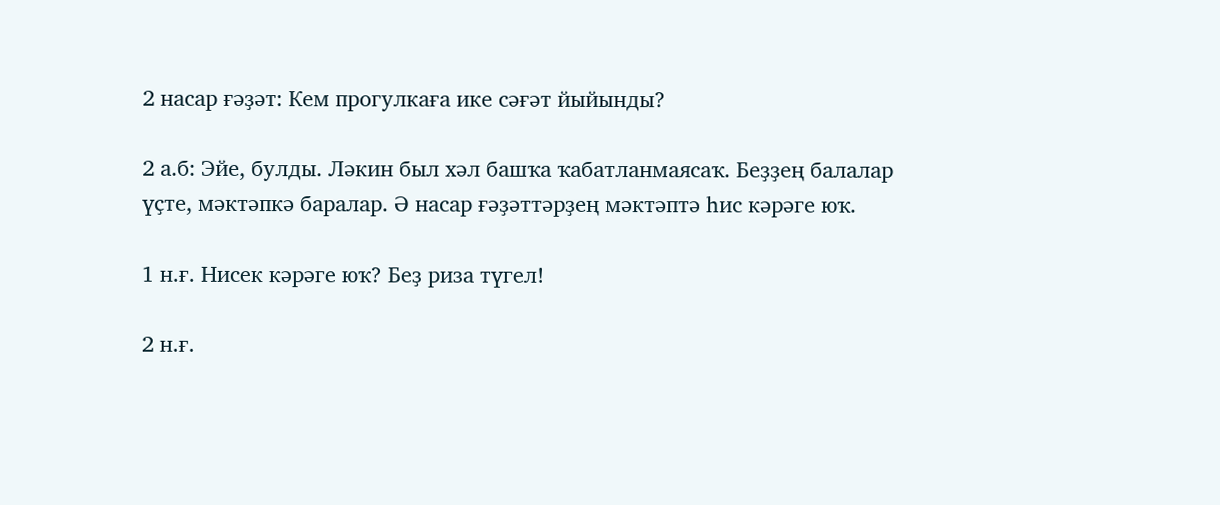2 насар ғәҙәт: Кем прогулкаға ике сәғәт йыйынды?

2 а.б: Эйе, булды. Ләкин был хәл башҡа ҡабатланмаясаҡ. Беҙҙең балалар үҫте, мәктәпкә баралар. Ә насар ғәҙәттәрҙең мәктәптә һис кәрәге юҡ.

1 н.ғ. Нисек кәрәге юҡ? Беҙ риза түгел!

2 н.ғ.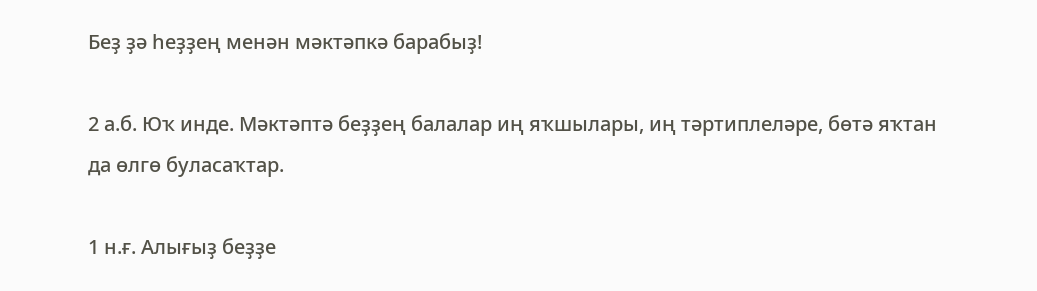Беҙ ҙә һеҙҙең менән мәктәпкә барабыҙ!

2 а.б. Юҡ инде. Мәктәптә беҙҙең балалар иң яҡшылары, иң тәртиплеләре, бөтә яҡтан да өлгө буласаҡтар.

1 н.ғ. Алығыҙ беҙҙе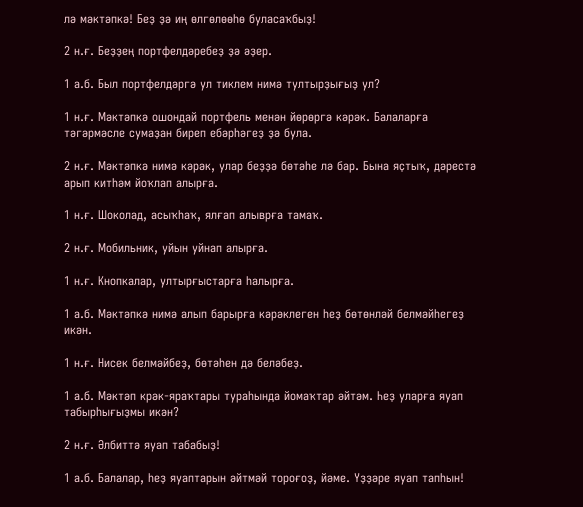лә мәктәпкә! Беҙ ҙә иң өлгөлөөһө буласаҡбыҙ!

2 н.ғ. Беҙҙең портфелдәребеҙ ҙә әҙер.

1 а.б. Был портфелдәргә ул тиклем нимә тултырҙығыҙ ул?

1 н.ғ. Мәктәпкә ошондай портфель менән йөрөргә кәрәк. Балаларға тәгәрмәсле сумаҙан биреп ебәрһәгеҙ ҙә була.

2 н.ғ. Мәктәпкә нимә кәрәк, улар беҙҙә бөтәһе лә бар. Бына яҫтыҡ, дәрестә арып китһәм йоҡлап алырға.

1 н.ғ. Шоколад, асыҡһаҡ, ялғап алыврға тамаҡ.

2 н.ғ. Мобильник, уйын уйнап алырға.

1 н.ғ. Кнопкалар, ултырғыстарға һалырға.

1 а.б. Мәктәпкә нимә алып барырға кәрәклеген һеҙ бөтөнләй белмәйһегеҙ икән.

1 н.ғ. Нисек белмәйбеҙ, бөтәһен дә беләбеҙ.

1 а.б. Мәктәп крәк-яраҡтары тураһында йомаҡтар әйтәм. Һеҙ уларға яуап табырһығыҙмы икән?

2 н.ғ. Әлбиттә яуап табабыҙ!

1 а.б. Балалар, һеҙ яуаптарын әйтмәй тороғоҙ, йәме. Үҙҙәре яуап тапһын!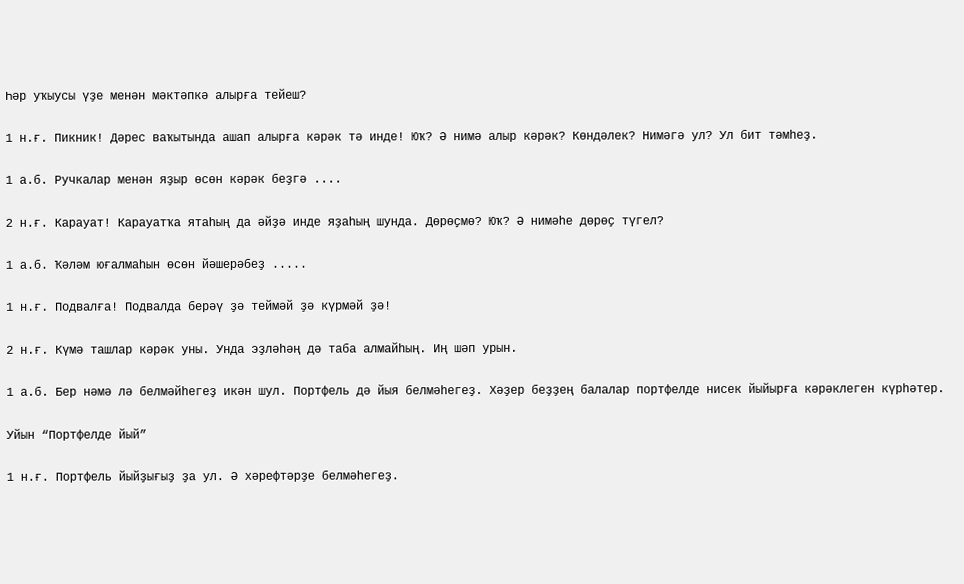Һәр уҡыусы үҙе менән мәктәпкә алырға тейеш?

1 н.ғ. Пикник! Дәрес ваҡытында ашап алырға кәрәк тә инде! Юҡ? Ә нимә алыр кәрәк? Көндәлек? Нимәгә ул? Ул бит тәмһеҙ.

1 а.б. Ручкалар менән яҙыр өсөн кәрәк беҙгә ....

2 н.ғ. Карауат! Карауатҡа ятаһың да әйҙә инде яҙаһың шунда. Дөрөҫмө? Юҡ? Ә нимәһе дөрөҫ түгел?

1 а.б. Ҡәләм юғалмаһын өсөн йәшерәбеҙ .....

1 н.ғ. Подвалға! Подвалда берәү ҙә теймәй ҙә күрмәй ҙә!

2 н.ғ. Күмә ташлар кәрәк уны. Унда эҙләһәң дә таба алмайһың. Иң шәп урын.

1 а.б. Бер нәмә лә белмәйһегеҙ икән шул. Портфель дә йыя белмәһегеҙ. Хәҙер беҙҙең балалар портфелде нисек йыйырға кәрәклеген күрһәтер.

Уйын “Портфелде йый”

1 н.ғ. Портфель йыйҙығыҙ ҙа ул. Ә хәрефтәрҙе белмәһегеҙ.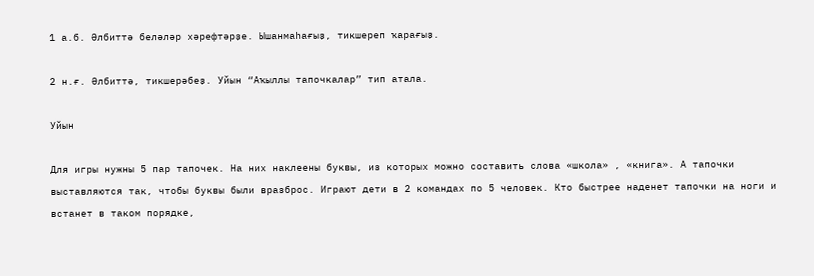1 а.б. Әлбиттә беләләр хәрефтәрҙе. Ышанмаһағыҙ, тикшереп ҡарағыҙ.

2 н.ғ. Әлбиттә, тикшерәбеҙ. Уйын “Аҡыллы тапочкалар” тип атала.

Уйын

Для игры нужны 5 пар тапочек. На них наклеены буквы, из которых можно составить слова «школа» , «книга». А тапочки выставляются так, чтобы буквы были вразброс. Играют дети в 2 командах по 5 человек. Кто быстрее наденет тапочки на ноги и встанет в таком порядке,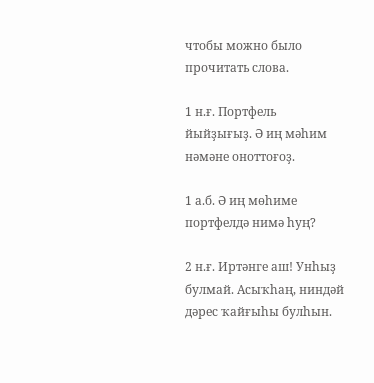чтобы можно было прочитать слова.

1 н.ғ. Портфель йыйҙығыҙ. Ә иң мәһим нәмәне оноттоғоҙ.

1 а.б. Ә иң мөһиме портфелдә нимә һуң?

2 н.ғ. Иртәнге аш! Унһыҙ булмай. Асыҡһаң, ниндәй дәрес ҡайғыһы булһын.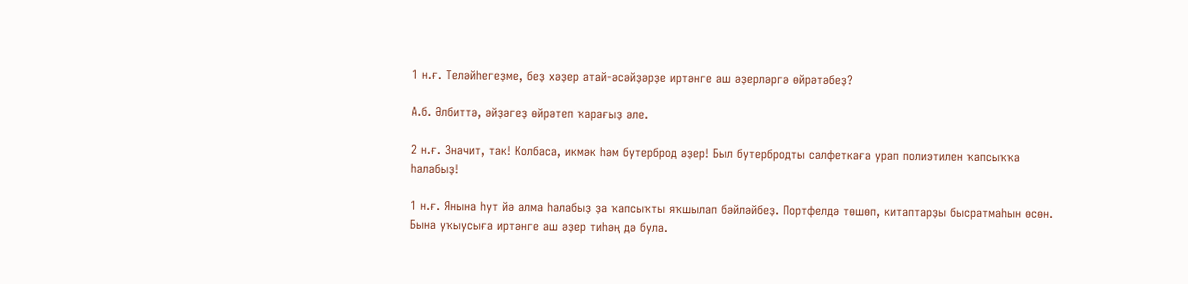1 н.ғ. Теләйһегеҙме, беҙ хәҙер атай-әсәйҙәрҙе иртәнге аш әҙерләргә өйрәтәбеҙ?

А.б. Әлбиттә, әйҙәгеҙ өйрәтеп ҡарағыҙ әле.

2 н.ғ. Значит, так! Колбаса, икмәк һәм бутерброд әҙер! Был бутербродты салфеткаға урап полиэтилен ҡапсыҡҡа һалабыҙ!

1 н.ғ. Янына һут йә алма һалабыҙ ҙа ҡапсыҡты яҡшылап бәйләйбеҙ. Портфелдә төшөп, китаптарҙы бысратмаһын өсөн. Бына уҡыусыға иртәнге аш әҙер тиһәң дә була.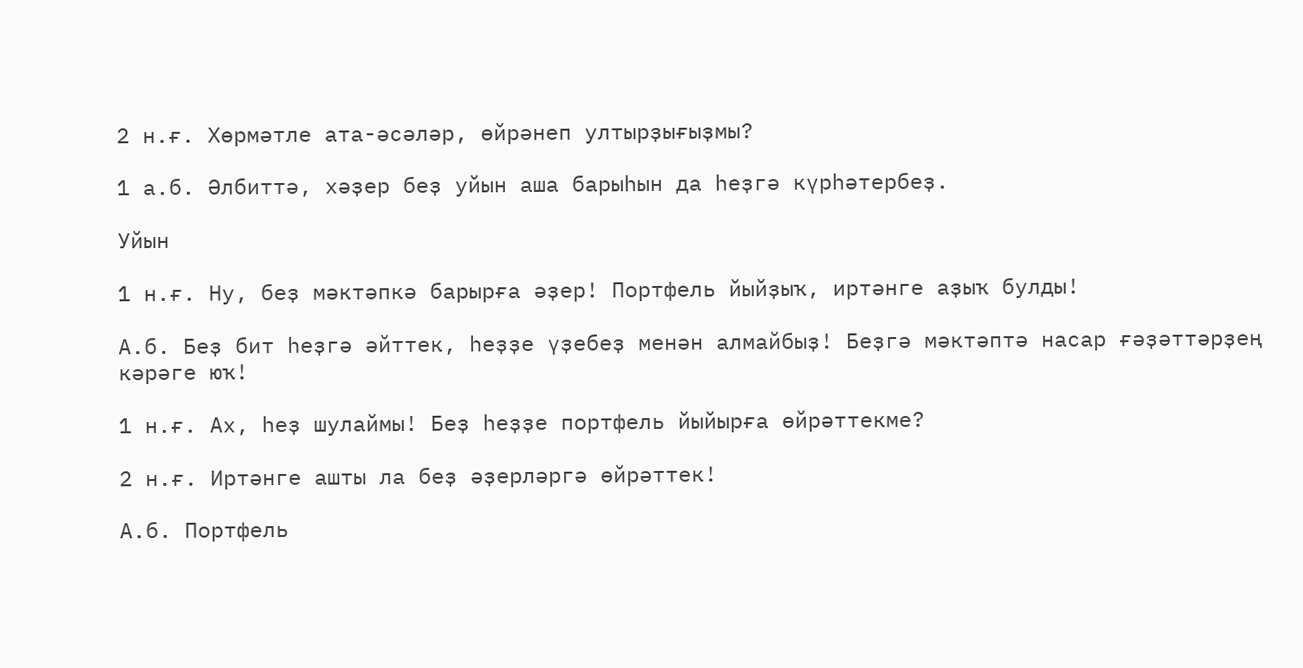2 н.ғ. Хөрмәтле ата-әсәләр, өйрәнеп ултырҙығыҙмы?

1 а.б. Әлбиттә, хәҙер беҙ уйын аша барыһын да һеҙгә күрһәтербеҙ.

Уйын

1 н.ғ. Ну, беҙ мәктәпкә барырға әҙер! Портфель йыйҙыҡ, иртәнге аҙыҡ булды!

А.б. Беҙ бит һеҙгә әйттек, һеҙҙе үҙебеҙ менән алмайбыҙ! Беҙгә мәктәптә насар ғәҙәттәрҙең кәрәге юҡ!

1 н.ғ. Ах, һеҙ шулаймы! Беҙ һеҙҙе портфель йыйырға өйрәттекме?

2 н.ғ. Иртәнге ашты ла беҙ әҙерләргә өйрәттек!

А.б. Портфель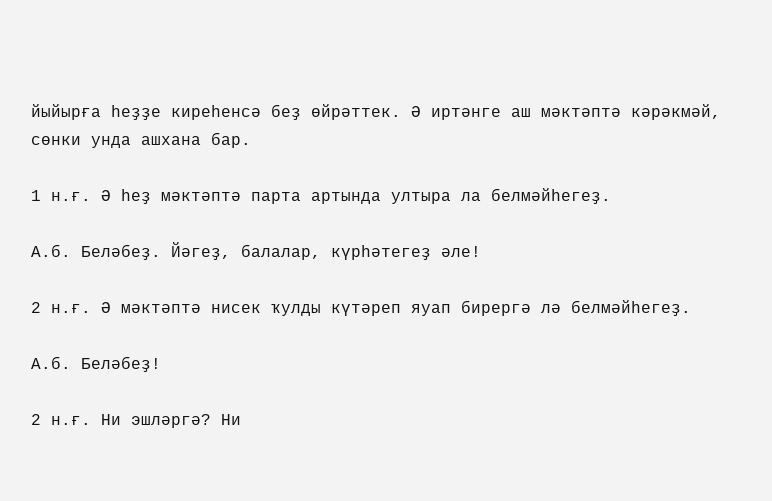йыйырға һеҙҙе киреһенсә беҙ өйрәттек. Ә иртәнге аш мәктәптә кәрәкмәй, сөнки унда ашхана бар.

1 н.ғ. Ә һеҙ мәктәптә парта артында ултыра ла белмәйһегеҙ.

А.б. Беләбеҙ. Йәгеҙ, балалар, күрһәтегеҙ әле!

2 н.ғ. Ә мәктәптә нисек ҡулды күтәреп яуап бирергә лә белмәйһегеҙ.

А.б. Беләбеҙ!

2 н.ғ. Ни эшләргә? Ни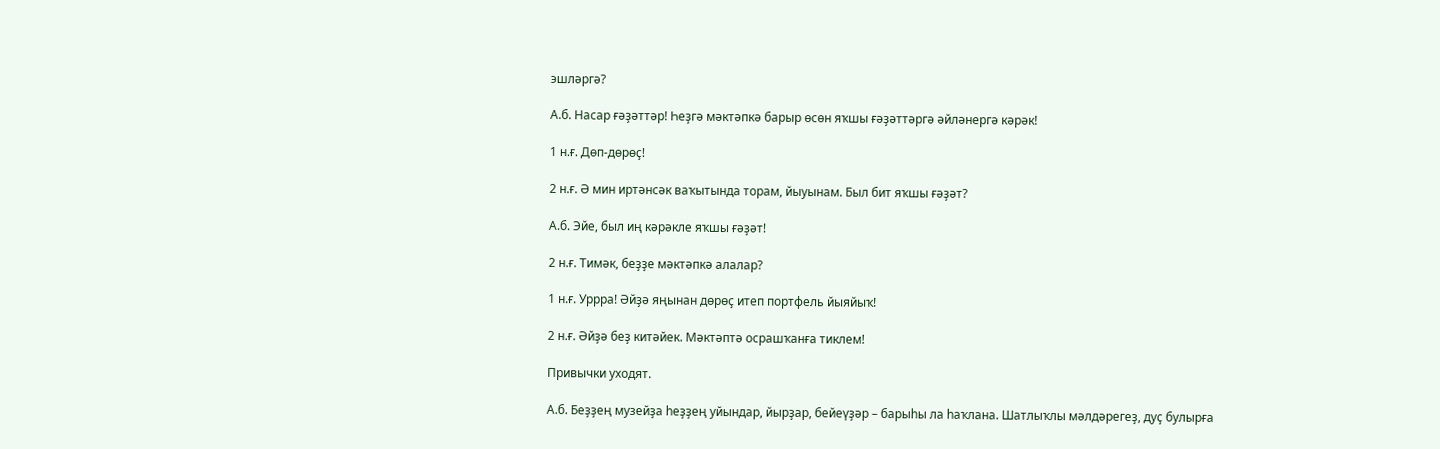эшләргә?

А.б. Насар ғәҙәттәр! Һеҙгә мәктәпкә барыр өсөн яҡшы ғәҙәттәргә әйләнергә кәрәк!

1 н.ғ. Дөп-дөрөҫ!

2 н.ғ. Ә мин иртәнсәк ваҡытында торам, йыуынам. Был бит яҡшы ғәҙәт?

А.б. Эйе, был иң кәрәкле яҡшы ғәҙәт!

2 н.ғ. Тимәк, беҙҙе мәктәпкә алалар?

1 н.ғ. Уррра! Әйҙә яңынан дөрөҫ итеп портфель йыяйыҡ!

2 н.ғ. Әйҙә беҙ китәйек. Мәктәптә осрашҡанға тиклем!

Привычки уходят.

А.б. Беҙҙең музейҙа һеҙҙең уйындар, йырҙар, бейеүҙәр – барыһы ла һаҡлана. Шатлыҡлы мәлдәрегеҙ, дуҫ булырға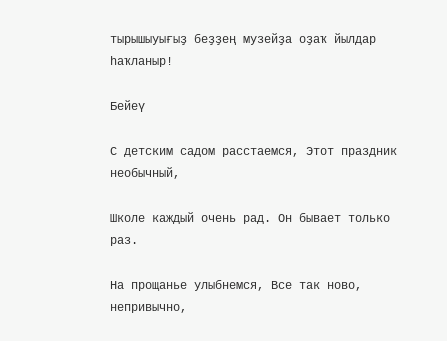тырышыуығыҙ беҙҙең музейҙа оҙаҡ йылдар һаҡланыр!

Бейеү

С детским садом расстаемся, Этот праздник необычный,

Школе каждый очень рад. Он бывает только раз.

На прощанье улыбнемся, Все так ново, непривычно,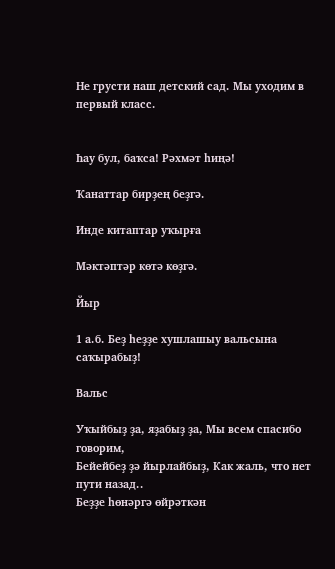Не грусти наш детский сад. Мы уходим в первый класс.


Һау бул, баҡса! Рәхмәт һиңә!

Ҡанаттар бирҙең беҙгә.

Инде китаптар уҡырға

Мәктәптәр көтә көҙгә.

Йыр

1 а.б. Беҙ һеҙҙе хушлашыу вальсына саҡырабыҙ!

Вальс

Уҡыйбыҙ ҙа, яҙабыҙ ҙа, Мы всем спасибо говорим,
Бейейбеҙ ҙә йырлайбыҙ, Как жаль, что нет пути назад..
Беҙҙе һөнәргә өйрәткән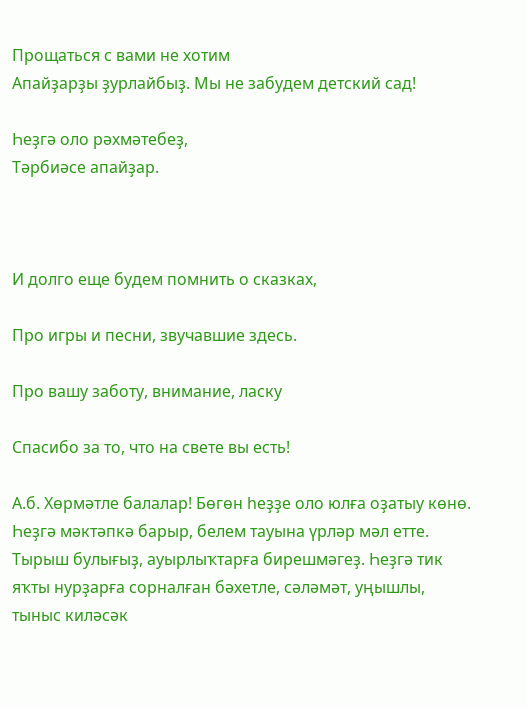Прощаться с вами не хотим
Апайҙарҙы ҙурлайбыҙ. Мы не забудем детский сад!

Һеҙгә оло рәхмәтебеҙ,
Тәрбиәсе апайҙар.



И долго еще будем помнить о сказках,

Про игры и песни, звучавшие здесь.

Про вашу заботу, внимание, ласку

Спасибо за то, что на свете вы есть!

А.б. Хөрмәтле балалар! Бөгөн һеҙҙе оло юлға оҙатыу көнө. Һеҙгә мәктәпкә барыр, белем тауына үрләр мәл етте. Тырыш булығыҙ, ауырлыҡтарға бирешмәгеҙ. Һеҙгә тик яҡты нурҙарға сорналған бәхетле, сәләмәт, уңышлы, тыныс киләсәк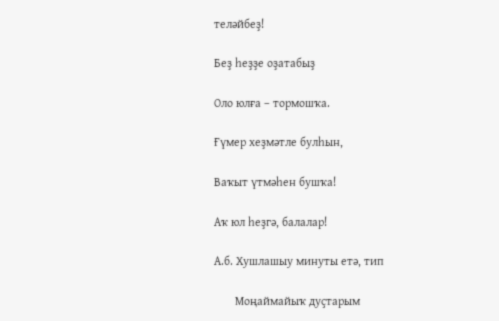теләйбеҙ!

Беҙ һеҙҙе оҙатабыҙ

Оло юлға – тормошҡа.

Ғүмер хеҙмәтле булһын,

Ваҡыт үтмәһен бушҡа!

Аҡ юл һеҙгә, балалар!

А.б. Хушлашыу минуты етә, тип

       Моңаймайыҡ дуҫтарым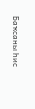Баҡсаны һис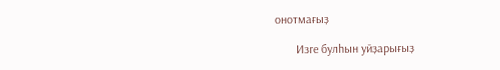онотмағыҙ

       Изге булһын уйҙарығыҙ